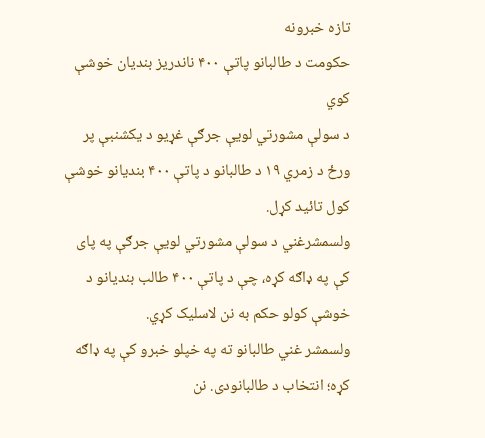تازه خبرونه
حکومت د طالبانو پاتې ۴۰۰ ناندریز بندیان خوشې کوي
د سولې مشورتي لویې جرګې غړیو د یکشنبې پر ورځ د زمري ۱۹ د طالبانو د پاتې ۴۰۰ بندیانو خوشې کول تائید کړل.
ولسمشرغني د سولې مشورتي لویې جرګې په پای کې په ډاګه کړه، چې د پاتې ۴۰۰ طالب بندیانو د خوشې کولو حکم به نن لاسلیک کړي.
ولسمشر غني طالبانو ته په خپلو خبرو کې په ډاګه کړه؛ انتخاب د طالبانودی. نن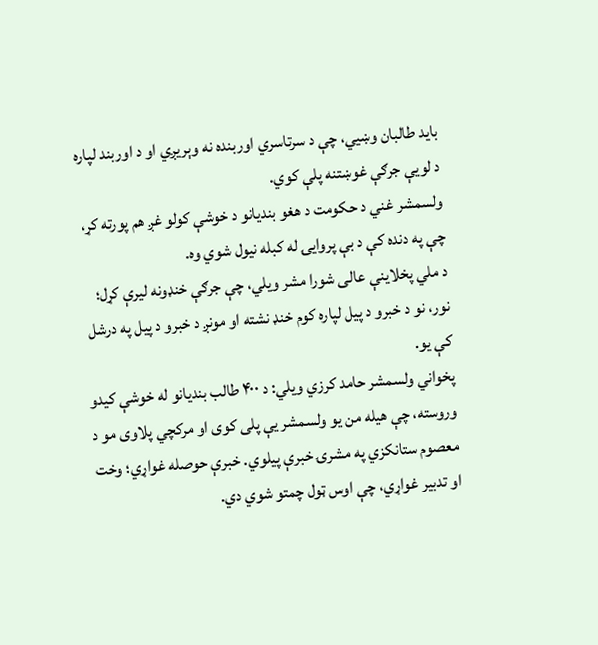باید طالبان وښیي، چې د سرتاسري اوربنده نه وېریږي او د اوربند لپاره د لویې جرګې غوښتنه پلې کوي.
ولسمشر غني د حکومت د هغو بندیانو د خوشې کولو غږ هم پورته کړ، چې په دنده کې د بې پروایۍ له کبله نیول شوي وه.
د ملي پخلاینې عالی شورا مشر ویلي، چې جرګې خنډونه لیرې کړل؛ نور، نو د خبرو د پیل لپاره کوم خنډ نشته او مونږ د خبرو د پیل په درشل کې یو.
پخواني ولسمشر حامد کرزي ویلي: د ۴۰۰ طالب بندیانو له خوشې کیدو وروسته، چې هیله من یو ولسمشر یې پلی کوی او مرکچي پلاوی مو د معصوم ستانکزي په مشرۍ خبرې پیلوي. خبرې حوصله غواړي؛ وخت او تدبیر غواړي، چې اوس ټول چمتو شوي دي.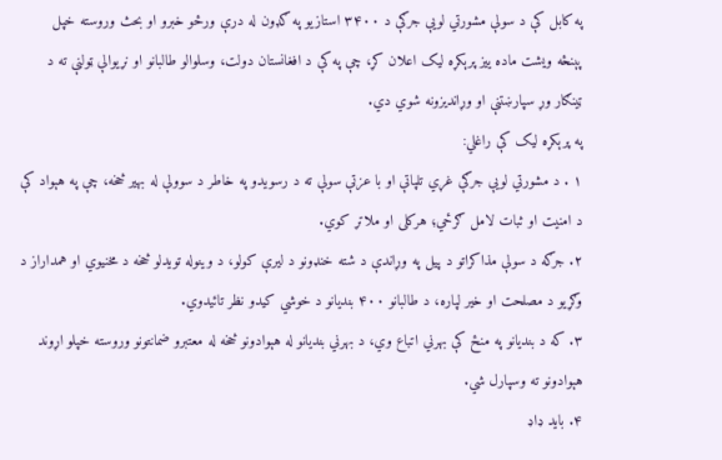په کابل کې د سولې مشورتي لویې جرګې د ۳۴۰۰ استازیو په ګډون له درې ورځو خبرو او بحث وروسته خپل پېنځه ویشت ماده ییز پرېکړه لیک اعلان کړ، چې په کې د افغانستان دولت، وسلوالو طالبانو او نړیوالې ټولنې ته د ټینګار وړ سپارښتنې او وړاندیزونه شوي دي.
په پرېکړه لیک کې راغلي:
۱ . د مشورتي لويې جرګې غړي تلپاتې او با عزتې سولې ته د رسویدو په خاطر د سوولې له بهیر څخه، چې په هېواد کې د امنیت او ثبات لامل ګرځي؛ هرکلی او ملاتړ کوي.
۲. جرګه د سولې مذاکراتو د پیل په وړاندې د شته خنډونو د لیرې کولو، د وينوله تويدلو څخه د مخنیوي او همداراز د وګړیو د مصلحت او خیر لپاره، د طالبانو ۴۰۰ بنديانو د خوشي کیدو نظر تائیدوي.
۳. که د بنديانو په منځ کې بهرني اتباع وي، د بهرني بنديانو له هېوادونو څخه له معتبرو ضمانتونو وروسته خپلو اړوند هېوادونو ته وسپارل شي.
۴. بايد ډاډ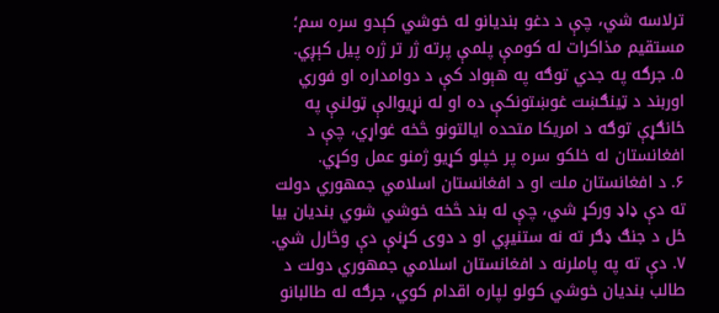ترلاسه شي، چې د دغو بنديانو له خوشي کېدو سره سم؛ مستقیم مذاکرات له کومې پلمې پرته ژر تر ژره پیل کېږي.
۵. جرګه په جدي توګه په هېواد کې د دوامداره او فوري اوربند د ټینګښت غوښتونکې ده او له نړيوالې ټولنې په ځانګړې توګه د امريکا متحده ايالتونو څخه غواړي، چې د افغانستان له خلکو سره پر خپلو کړيو ژمنو عمل وکړي.
۶. د افغانستان ملت او د افغانستان اسلامي جمهوري دولت ته دې ډاډ ورکړ شي، چې له بند څخه خوشي شوي بنديان بیا ځل د جنګ ډګر ته نه ستنیږي او د دوی کړنې دې وڅارل شي.
۷. دې ته په پاملرنه د افغانستان اسلامي جمهوري دولت د طالب بنديان خوشي کولو لپاره اقدام کوي، جرګه له طالبانو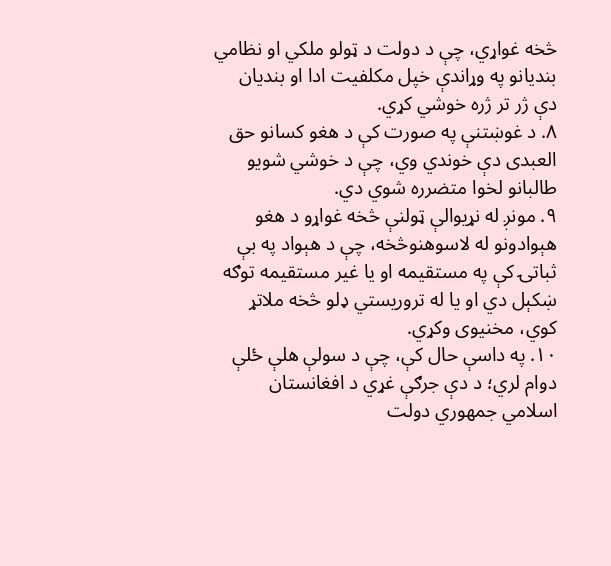څخه غواړي، چې د دولت د ټولو ملکي او نظامي بنديانو په وړاندې خپل مکلفیت ادا او بنديان دې ژر تر ژره خوشي کړي.
۸. د غوښتنې په صورت کې د هغو کسانو حق العبدی دې خوندي وي، چې د خوشي شويو طالبانو لخوا متضرره شوي دي.
۹. مونږ له نړيوالې ټولنې څخه غواړو د هغو هېوادونو له لاسوهنوڅخه، چې د هېواد په بې ثباتۍ کې په مستقیمه او يا غیر مستقیمه توګه ښکېل دي او يا له تروريستي ډلو څخه ملاتړ کوي، مخنیوی وکړي.
۱۰. په داسې حال کې، چې د سولې هلې ځلې دوام لري؛ د دې جرګې غړي د افغانستان اسلامي جمهوري دولت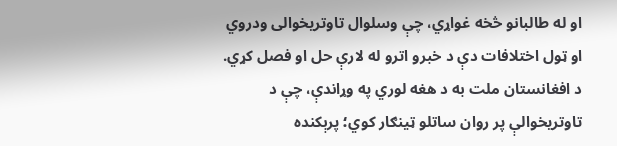او له طالبانو څخه غواړي، چې وسلوال تاوتريخوالی ودروي او ټول اختلافات دې د خبرو اترو له لارې حل او فصل کړي. د افغانستان ملت به د هغه لوري په وړاندې، چې د تاوتريخوالې پر روان ساتلو ټینګار کوي؛ پرېکنده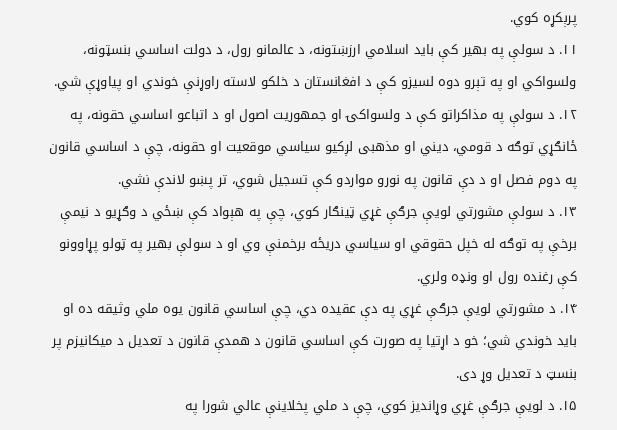پرېکړه کوي.
۱۱. د سولې په بهیر کې بايد اسلامي ارزښتونه، د عالمانو رول، د دولت اساسي بنسټونه، ولسواکي او په تېرو دوه لسیزو کې د افغانستان د خلکو لاسته راوړنې خوندي او پیاوړې شي.
۱۲. د سولې په مذاکراتو کې د ولسواکۍ او جمهوريت اصول او د اتباعو اساسي حقونه، په ځانګړي توګه د قومي، ديني او مذهبی لږکیو سیاسي موقعیت او حقونه، چې د اساسي قانون په دوم فصل او د دې قانون په نورو مواردو کې تسجیل شوي، تر پښو لاندې نشي.
۱۳. د سولې مشورتي لويې جرګې غړي ټینګار کوي، چې په هېواد کې ښځي د وګړیو د نیمې برخې په توګه له خپل حقوقي او سیاسي دریځه برخمنې وي او د سولې بهیر په ټولو پړاوونو کې رغنده رول او ونډه ولري.
۱۴. د مشورتي لويې جرګې غړي په دې عقیده دي، چې اساسي قانون يوه ملي وثیقه ده او بايد خوندي شي؛ خو د اړتیا په صورت کې اساسي قانون د همدې قانون د تعديل د میکانیزم پر بنسټ د تعديل وړ دی.
۱۵. د لويې جرګې غړي وړانديز کوي، چې د ملي پخلاینې عالي شورا په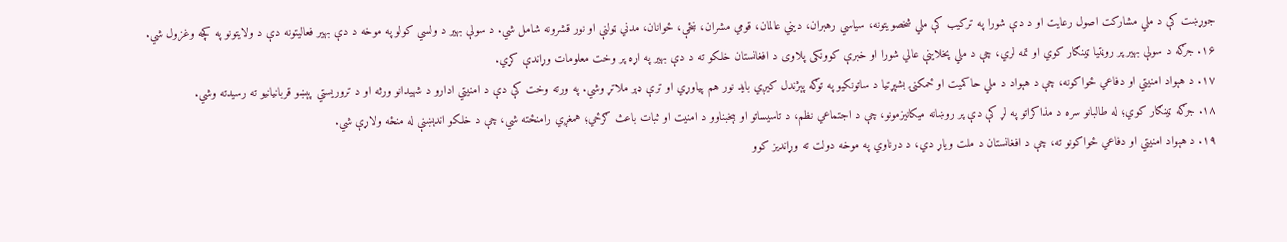جوړښت کې د ملي مشارکت اصول رعايت او د دې شورا په ترکیب کې ملي شخصویتونه، سیاسي رهبران، ديني عالمان، قومي مشران، ښځې، ځوانان، مدني ټولنې او نور قشرونه شامل شي. د سولې بهیر د ولسي کولو په موخه د دې بهیر فعالیتونه دې د ولايتونو په کچه وغزول شي.
۱۶. جرګه د سولې بهیر پر روڼتیا ټینګار کوي او تمه لري، چې د ملي پخلاینې عالي شورا او خبرې کوونکی پلاوی د افغانستان خلکو ته د دې بهیر په اړه پر وخت معلومات وړاندې کړي.
۱۷. د هېواد امنیتي او دفاعي ځواکونه، چې د هېواد د ملي حاکمیت او ځمکنۍ بشپړتیا د ساتونکیو په توګه پېژندل کیږي بايد نور هم پیاوړي او ترې ډېر ملاتړ وشي. په ورته وخت کې دې د امنیتي ادارو د شهیدانو ورثه او د تروريستي پېښو قربانیانیو ته رسیدته وشي.
۱۸. جرګه ټینګار کوي؛ له طالبانو سره د مذاکراتو په لړ کې دې پر روښانه میکانیزمونو، چې د اجتماعي نظم، د تاسیساتو او بېخبناوو د امنیت او ثبات باعث ګرځي؛ همغږي رامنځته شي، چې د خلکو اندېښنې له منځه ولاړې شي.
۱۹. د هېواد امنیتي او دفاعي ځواکونو ته، چې د افغانستان د ملت وياړ دي، د درناوي په موخه دولت ته وړانديز کوو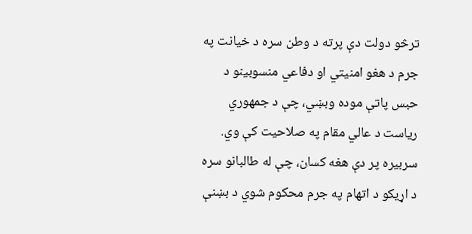ترڅو دولت دې پرته د وطن سره د خیانت په جرم د هغو امنیتي او دفاعي منسوبینو د حبس پاتې موده وبښي، چې د جمهوري رياست د عالي مقام په صلاحیت کې وي. سربیره پر دې هغه کسان، چې له طالبانو سره د اړيکو د اتهام په جرم محکوم شوي د بښنې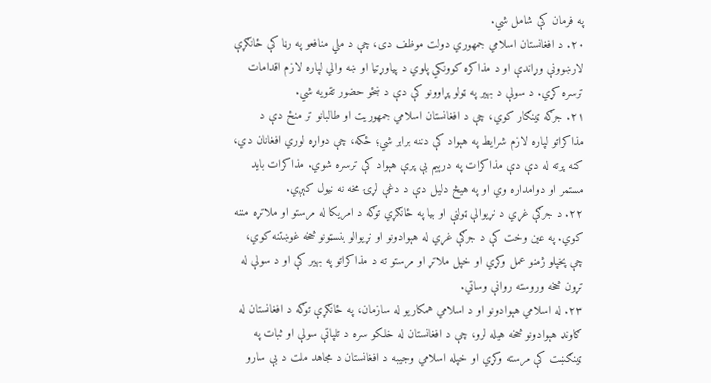په فرمان کې شامل شي.
۲۰. د افغانستان اسلامي جمهوري دولت موظف دی، چې د ملي منافعو په رڼا کې ځانګړې لارښوونې وړاندې او د مذاکره کوونکي پلوي د پیاوړتیا او ښه والي لپاره لازم اقدامات ترسره کړي. د سولې د بهیر په ټولو پړاوونو کې دې د ښځو حضور تقويه شي.
۲۱. جرګه ټینګار کوي، چې د افغانستان اسلامي جمهوريت او طالبانو تر منځ دې د مذاکراتو لپاره لازم شرایط په هېواد کې دننه برابر شي؛ ځکه، چې دواړه لوري افغانان دي، کنه پرته له دې دې مذاکرات په درېيم بې پرې هېواد کې ترسره شوي. مذاکرات بايد مستمر او دوامداره وي او په هیڅ دلیل دې د دغې لړۍ مخه نه نیول کېږي.
۲۲. د جرګې غړي د نړيوالې ټولنې او بیا په ځانګړي توګه د امريکا له مرستو او ملاتړه مننه کوي. په عین وخت کې د جرګې غړي له هېوادونو او نړیوالو بنسټونو څخه غوښتنه کوي، چې پخپلو ژمنو عمل وکړي او خپل ملاتړ او مرستو ته د مذاکراتو په بهیر کې او د سولې له تړون څخه وروسته روانې وساتي.
۲۳. له اسلامي هېوادونو او د اسلامي همکاريو له سازمان، په ځانګړې توګه د افغانستان له ګاونډ هېوادونو څخه هیله لرو، چې د افغانستان له خلکو سره د تلپاتې سولې او ثبات په ټینګښت کې مرسته وکړي او خپله اسلامي وجیبه د افغانستان د مجاهد ملت د بې سارو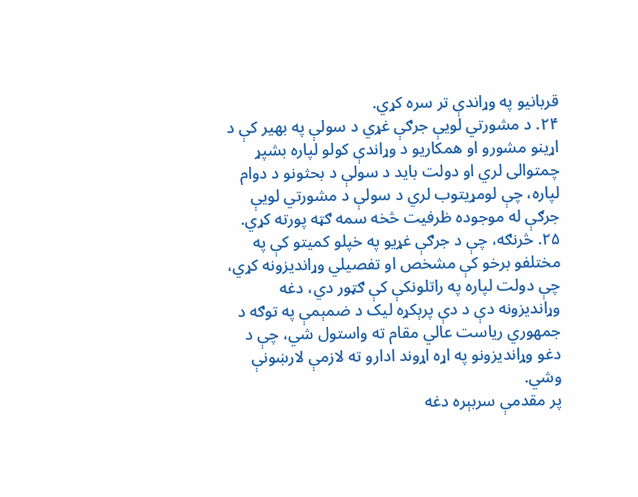قربانیو په وړاندې تر سره کړي.
۲۴. د مشورتي لويې جرګې غړي د سولې په بهیر کې د اړينو مشورو او همکاريو د وړاندې کولو لپاره بشپړ چمتوالی لري او دولت بايد د سولې د بحثونو د دوام لپاره، چې لومړيتوب لري د سولې د مشورتي لويې جرګې له موجوده ظرفیت څخه سمه ګټه پورته کړي.
۲۵. څرنګه، چې د جرګې غړيو په خپلو کمیتو کې په مختلفو برخو کې مشخص او تفصیلي وړانديزونه کړي، چې دولت لپاره په راتلونکې کې ګټور دي، دغه وړانديزونه دې د دې پرېکړه لیک د ضمېمې په توګه د جمهوري رياست عالي مقام ته واستول شي، چې د دغو وړانديزونو په اړه اړوند ادارو ته لازمې لارښونې وشي.
پر مقدمې سربېره دغه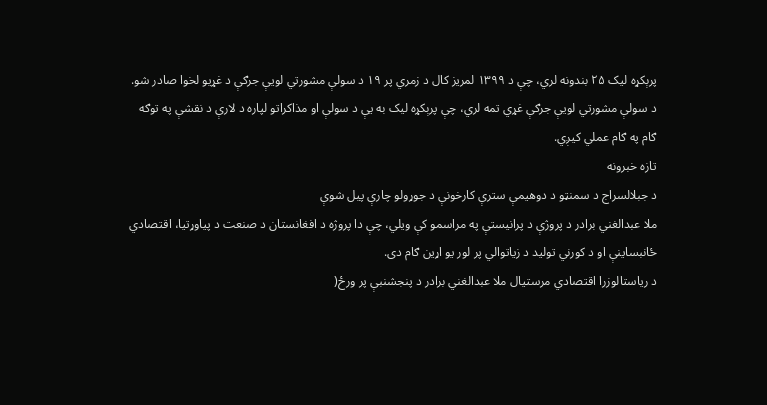پرېکړه لیک ۲۵ بندونه لري، چې د ۱۳۹۹ لمريز کال د زمري پر ۱۹ د سولې مشورتي لويې جرګې د غړیو لخوا صادر شو.
د سولې مشورتي لویې جرګې غړي تمه لري، چې پرېکړه لیک به یې د سولې او مذاکراتو لپاره د لارې د نقشې په توګه ګام په ګام عملي کیږي.
تازه خبرونه
د جبلالسراج د سمنټو د دوهیمې سترې کارخونې د جوړولو چارې پیل شوې
ملا عبدالغني برادر د پروژې د پرانیستې په مراسمو کې ویلي، چې دا پروژه د افغانستان د صنعت د پیاوړتیا، اقتصادي ځانبساینې او د کورني تولید د زیاتوالي پر لور یو اړین ګام دی.
د ریاستالوزرا اقتصادي مرستیال ملا عبدالغني برادر د پنجشنبې پر ورځ(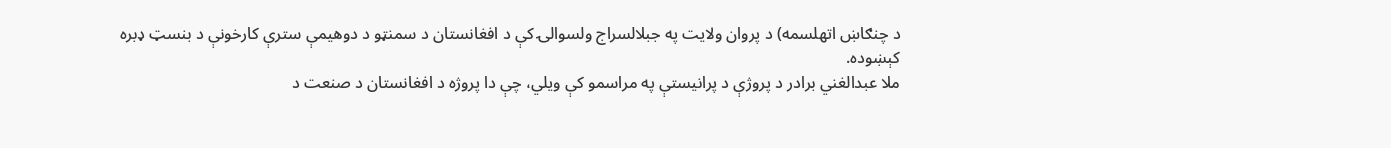د چنګاښ اتهلسمه) د پروان ولایت په جبلالسراج ولسوالۍ کې د افغانستان د سمنټو د دوهیمې سترې کارخونې د بنسټ ډبره کېښوده.
ملا عبدالغني برادر د پروژې د پرانیستې په مراسمو کې ویلي، چې دا پروژه د افغانستان د صنعت د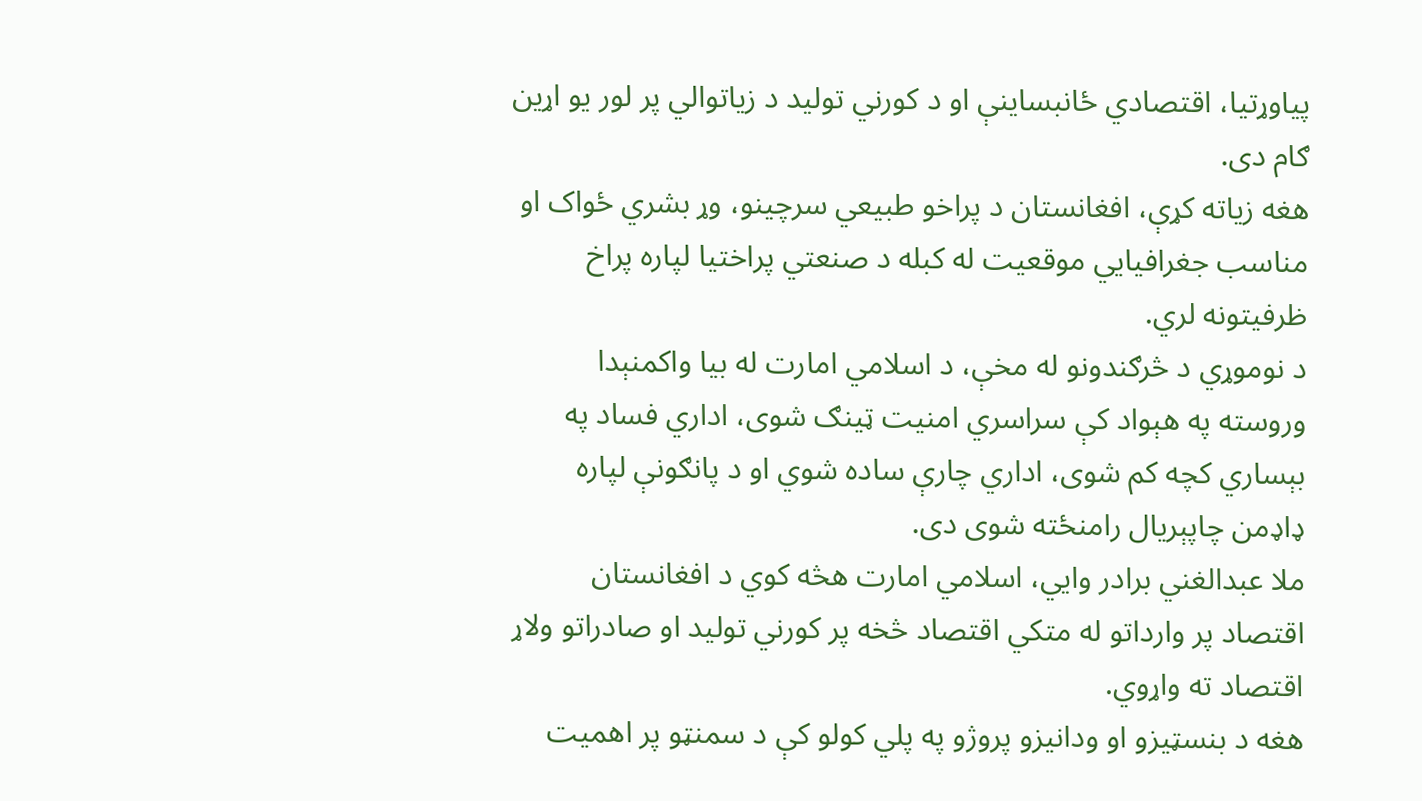پیاوړتیا، اقتصادي ځانبساینې او د کورني تولید د زیاتوالي پر لور یو اړین ګام دی.
هغه زیاته کړې، افغانستان د پراخو طبیعي سرچینو، وړ بشري ځواک او مناسب جغرافیایي موقعیت له کبله د صنعتي پراختیا لپاره پراخ ظرفیتونه لري.
د نوموړي د څرګندونو له مخې، د اسلامي امارت له بیا واکمنېدا وروسته په هېواد کې سراسري امنیت ټینګ شوی، اداري فساد په بېساري کچه کم شوی، اداري چارې ساده شوي او د پانګونې لپاره ډاډمن چاپېریال رامنځته شوی دی.
ملا عبدالغني برادر وایي، اسلامي امارت هڅه کوي د افغانستان اقتصاد پر وارداتو له متکي اقتصاد څخه پر کورني تولید او صادراتو ولاړ اقتصاد ته واړوي.
هغه د بنسټیزو او ودانیزو پروژو په پلي کولو کې د سمنټو پر اهمیت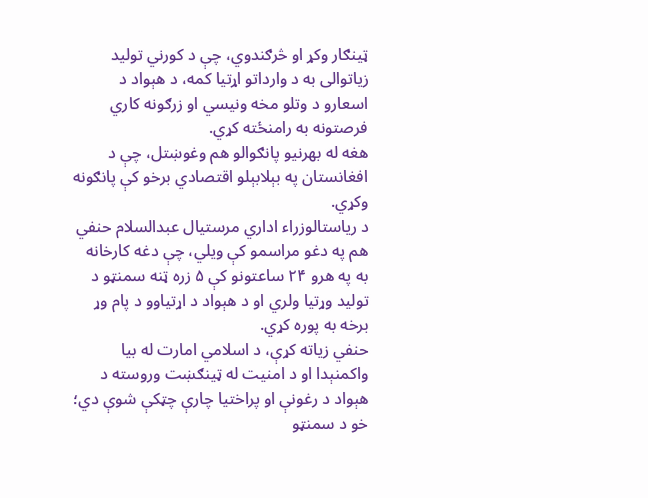ټینګار وکړ او څرګندوي، چې د کورني تولید زیاتوالی به د وارداتو اړتیا کمه، د هېواد د اسعارو د وتلو مخه ونیسي او زرګونه کاري فرصتونه به رامنځته کړي.
هغه له بهرنیو پانګوالو هم وغوښتل، چې د افغانستان په بېلابېلو اقتصادي برخو کې پانګونه وکړي.
د ریاستالوزراء اداري مرستیال عبدالسلام حنفي هم په دغو مراسمو کې ویلي، چې دغه کارخانه به په هرو ۲۴ ساعتونو کې ۵ زره ټنه سمنټو د تولید وړتیا ولري او د هېواد د اړتیاوو د پام وړ برخه به پوره کړي.
حنفي زیاته کړې، د اسلامي امارت له بیا واکمنېدا او د امنیت له ټینګښت وروسته د هېواد د رغونې او پراختیا چارې چټکې شوې دي؛ خو د سمنټو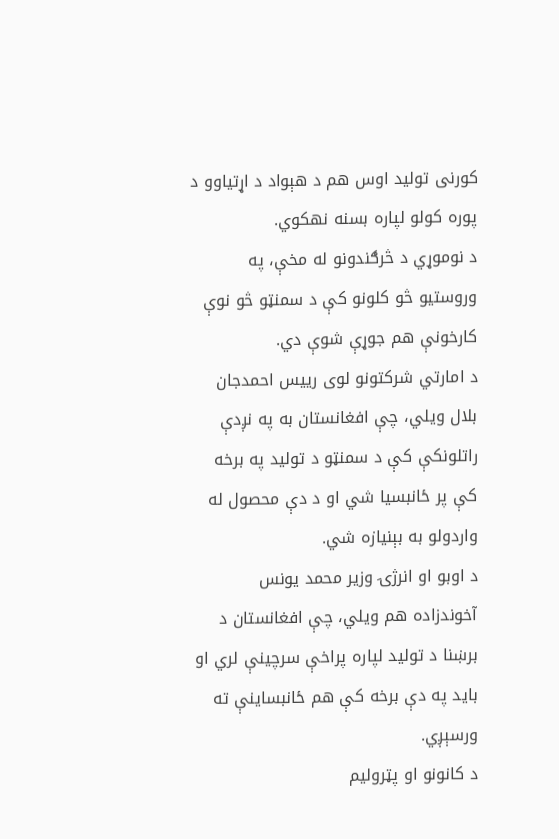کورنی تولید اوس هم د هېواد د اړتیاوو د پوره کولو لپاره بسنه نهکوي.
د نوموړي د څرګندونو له مخې، په وروستیو څو کلونو کې د سمنټو څو نوې کارخونې هم جوړې شوې دي.
د امارتي شرکتونو لوی رییس احمدجان بلال ویلي، چې افغانستان به په نږدې راتلونکې کې د سمنټو د تولید په برخه کې پر ځانبسیا شي او د دې محصول له واردولو به بېنیازه شي.
د اوبو او انرژۍ وزیر محمد یونس آخوندزاده هم ویلي، چې افغانستان د برښنا د تولید لپاره پراخې سرچینې لري او باید په دې برخه کې هم ځانبساینې ته ورسېږي.
د کانونو او پټرولیم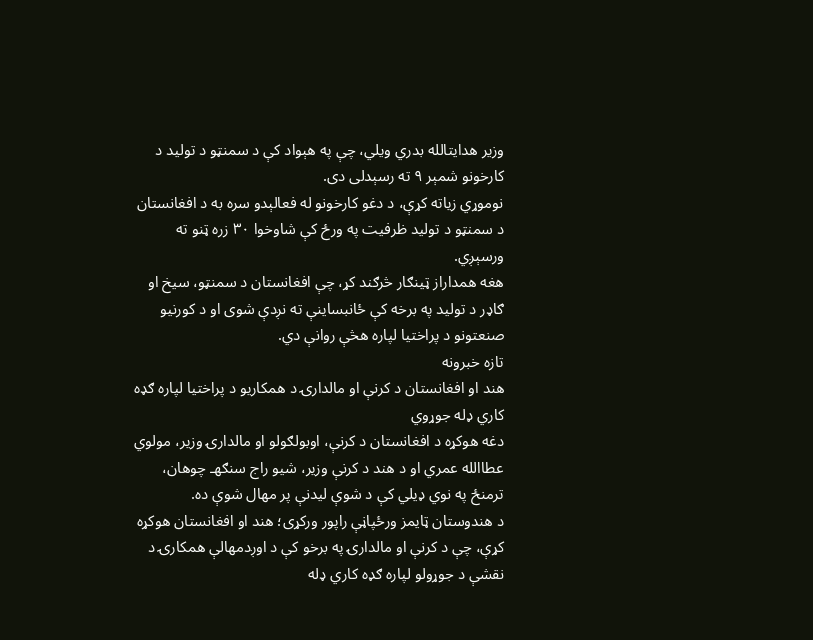وزیر هدایتالله بدري ویلي، چې په هېواد کې د سمنټو د تولید د کارخونو شمېر ۹ ته رسېدلی دی.
نوموړي زیاته کړې، د دغو کارخونو له فعالېدو سره به د افغانستان د سمنټو د تولید ظرفیت په ورځ کې شاوخوا ۳۰ زره ټنو ته ورسېږي.
هغه همداراز ټینګار څرګند کړ، چې افغانستان د سمنټو، سیخ او ګاډر د تولید په برخه کې ځانبساینې ته نږدې شوی او د کورنیو صنعتونو د پراختیا لپاره هڅې روانې دي.
تازه خبرونه
هند او افغانستان د کرنې او مالدارۍ د همکاریو د پراختیا لپاره ګډه کاري ډله جوړوي
دغه هوکړه د افغانستان د کرنې، اوبولګولو او مالدارۍ وزیر، مولوي عطاالله عمري او د هند د کرنې وزیر، شیو راج سنګهـ چوهان، ترمنځ په نوي ډیلي کې د شوې لیدنې پر مهال شوې ده.
د هندوستان ټایمز ورځپاڼې راپور ورکړی؛ هند او افغانستان هوکړه کړې، چې د کرنې او مالدارۍ په برخو کې د اوږدمهالې همکارۍ د نقشې د جوړولو لپاره ګډه کاري ډله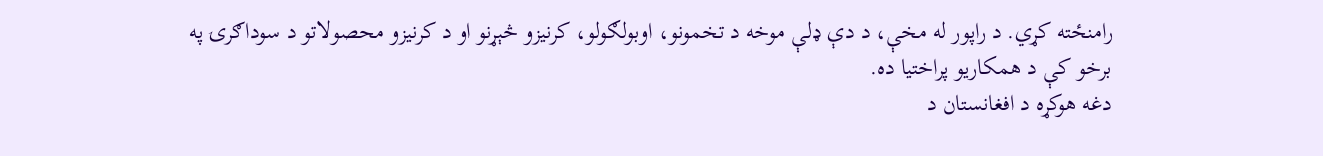رامنځته کړي. د راپور له مخې، د دې ډلې موخه د تخمونو، اوبولګولو، کرنیزو څېړنو او د کرنیزو محصولاتو د سوداګرۍ په برخو کې د همکاریو پراختیا ده.
دغه هوکړه د افغانستان د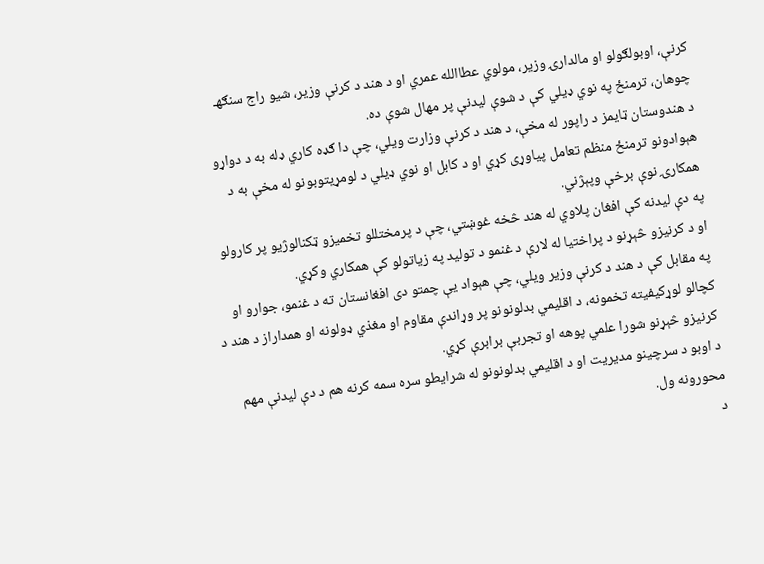کرنې، اوبولګولو او مالدارۍ وزیر، مولوي عطاالله عمري او د هند د کرنې وزیر، شیو راج سنګهـ چوهان، ترمنځ په نوي ډیلي کې د شوې لیدنې پر مهال شوې ده.
د هندوستان ټایمز د راپور له مخې، د هند د کرنې وزارت ویلي، چې دا ګډه کاري ډله به د دواړو هېوادونو ترمنځ منظم تعامل پیاوړی کړي او د کابل او نوي ډیلي د لومړیتوبونو له مخې به د همکارۍ نوې برخې وپېژني.
په دې لیدنه کې افغان پلاوي له هند څخه غوښتي، چې د پرمختللو تخمیزو ټکنالوژیو پر کارولو او د کرنیزو څېړنو د پراختیا له لارې د غنمو د تولید په زیاتولو کې همکاري وکړي.
په مقابل کې د هند د کرنې وزیر ویلي، چې هېواد یې چمتو دی افغانستان ته د غنمو، جوارو او کچالو لوړکیفیته تخمونه، د اقلیمي بدلونونو پر وړاندې مقاوم او مغذي ډولونه او همداراز د هند د کرنیزو څېړنو شورا علمي پوهه او تجربې برابرې کړي.
د اوبو د سرچینو مدیریت او د اقلیمي بدلونونو له شرایطو سره سمه کرنه هم د دې لیدنې مهم محورونه ول.
د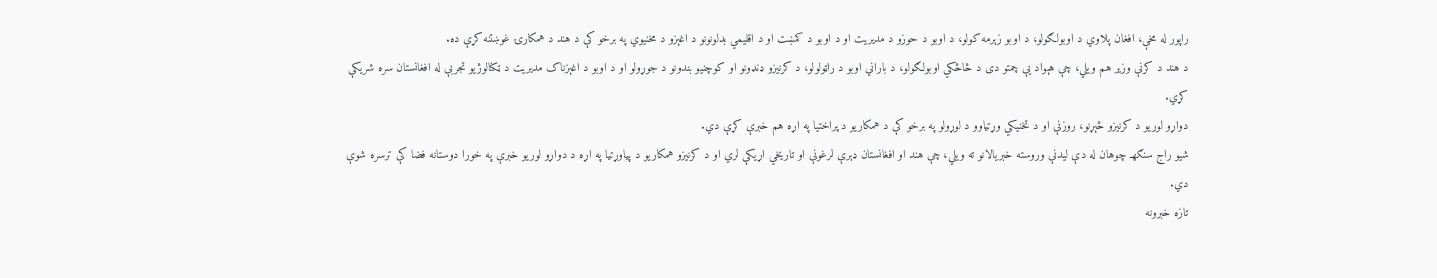راپور له مخې، افغان پلاوي د اوبولګولو، د اوبو زېرمه کولو، د اوبو د حوزو د مدیریت او د اوبو د کمښت او د اقلیمي بدلونونو د اغېزو د مخنیوي په برخو کې د هند د همکارۍ غوښتنه کړې ده.
د هند د کرنې وزیر هم ویلي، چې هېواد یې چمتو دی د څاڅکي اوبولګولو، د باراني اوبو د راټولولو، د کرنیزو ډنډونو او کوچنیو بندونو د جوړولو او د اوبو د اغېزناک مدیریت د ټکنالوژیو تجربې له افغانستان سره شریکې کړي.
دواړو لوریو د کرنیزو څېړنو، روزنې او د تخنیکي وړتیاوو د لوړولو په برخو کې د همکاریو د پراختیا په اړه هم خبرې کړې دي.
شیو راج سنګهـ چوهان له دې لیدنې وروسته خبریالانو ته ویلي، چې هند او افغانستان ډېرې لرغونې او تاریخي اړیکې لري او د کرنیزو همکاریو د پیاوړتیا په اړه د دواړو لوریو خبرې په خورا دوستانه فضا کې ترسره شوې دي.
تازه خبرونه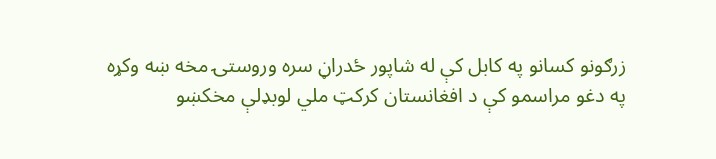زرګونو کسانو په کابل کې له شاپور ځدراڼ سره وروستۍ مخه ښه وکړه
په دغو مراسمو کې د افغانستان کرکټ ملي لوبډلې مخکښو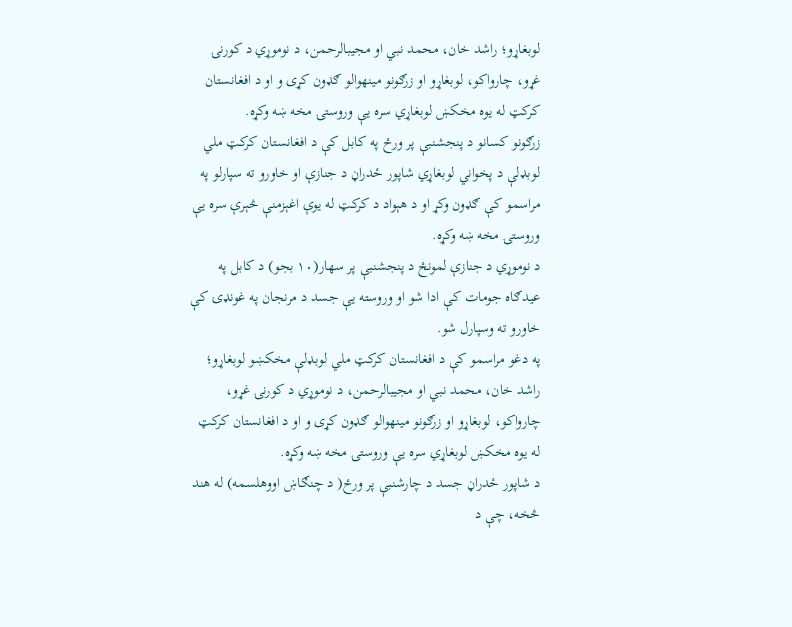لوبغاړو؛ راشد خان، محمد نبي او مجیبالرحمن، د نوموړي د کورنۍ غړو، چارواکو، لوبغاړو او زرګونو مینهوالو ګډون کړی و او د افغانستان کرکټ له یوه مخکښ لوبغاړي سره یې وروستۍ مخه ښه وکړه.
زرګونو کسانو د پنجشنبې پر ورځ په کابل کې د افغانستان کرکټ ملي لوبډلې د پخواني لوبغاړي شاپور ځدراڼ د جنازې او خاورو ته سپارلو په مراسمو کې ګډون وکړ او د هېواد د کرکټ له یوې اغېزمنې څېرې سره یې وروستۍ مخه ښه وکړه.
د نوموړي د جنازې لمونځ د پنجشنبې پر سهار(۱۰ بجو) د کابل په عیدګاه جومات کې ادا شو او وروسته یې جسد د مرنجان په غونډۍ کې خاورو ته وسپارل شو.
په دغو مراسمو کې د افغانستان کرکټ ملي لوبډلې مخکښو لوبغاړو؛ راشد خان، محمد نبي او مجیبالرحمن، د نوموړي د کورنۍ غړو، چارواکو، لوبغاړو او زرګونو مینهوالو ګډون کړی و او د افغانستان کرکټ له یوه مخکښ لوبغاړي سره یې وروستۍ مخه ښه وکړه.
د شاپور ځدراڼ جسد د چارشنبې پر ورځ( د چنګاښ اووهلسمه) له هند څخه، چې د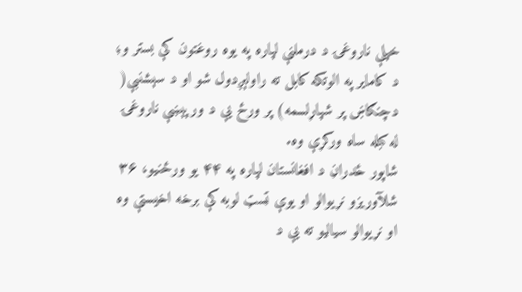خپلې ناروغۍ د درملنې لپاره په یوه روغتون کې بستر و؛ د کامایر په الوتکه کابل ته راولېږدول شو او د سېشنبې( دچنګاښ پر شپاړلسمه) پر ورځ یې د ورپېښې ناروغۍ له کبله ساه ورکړې وه.
شاپور ځدراڼ د افغانستان لپاره په ۴۴ یو ورځنیو، ۳۶ شلآوریزو نړیوالو او یوې ټسټ لوبه کې برخه اخیستې وه او نړیوالو سیالیو ته یې د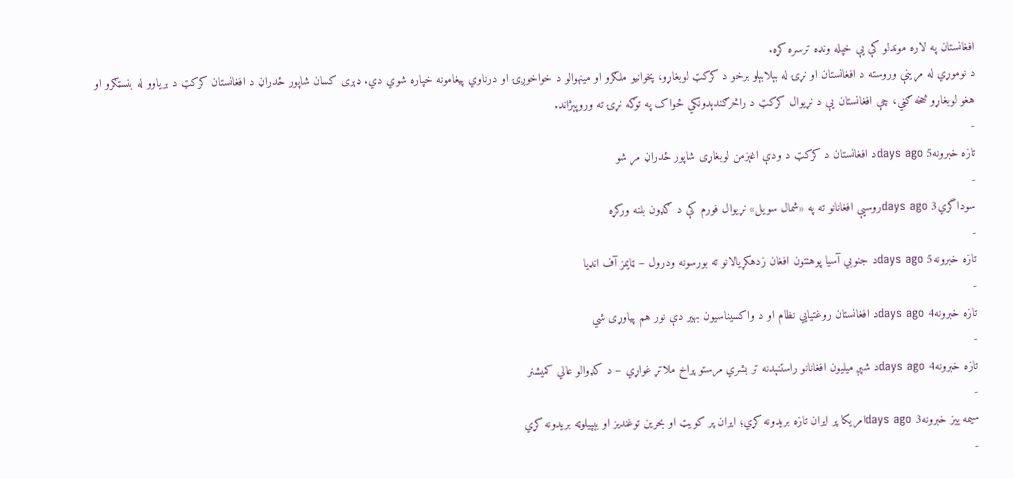افغانستان په لاره موندلو کې یې خپله ونډه ترسره کړه.
د نوموړي له مړینې وروسته د افغانستان او نړۍ له بېلابېلو برخو د کرکټ لوبغاړو، پخوانیو ملګرو او مینهوالو د خواخوږۍ او درناوي پیغامونه خپاره شوي دي. ډېری کسان شاپور ځدراڼ د افغانستان کرکټ د بریاوو له بنسټګرو او هغو لوبغاړو څخه ګڼي، چې افغانستان یې د نړیوال کرکټ د راڅرګندېدونکي ځواک په توګه نړۍ ته وروپېژاند.
-
تازه خبرونه5 days agoد افغانستان د کرکټ د ودې اغېزمن لوبغاړی شاپور ځدراڼ مړ شو
-
سوداگري3 days agoروسیې افغانانو ته په «شمال سویل» نړیوال فورم کې د ګډون بلنه ورکړه
-
تازه خبرونه5 days agoد جنوبي آسیا پوهنتون افغان زدهکړیالانو ته بورسونه ودرول – ټایمز آف انډیا
-
تازه خبرونه4 days agoد افغانستان روغتیايي نظام او د واکسیناسیون بهیر دې نور هم پیاوړی شي
-
تازه خبرونه4 days agoد شپږ میلیون افغانانو راستنېدنه تر بشري مرستو پراخ ملاتړ غواړي – د کډوالو عالي کمیشنر
-
سیمه ییز خبرونه3 days agoامریکا پر ایران تازه بریدونه کړي؛ ایران پر کویټ او بحرین توغندیز او بېپیلوټه بریدونه کړي
-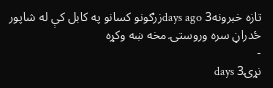تازه خبرونه3 days agoزرګونو کسانو په کابل کې له شاپور ځدراڼ سره وروستۍ مخه ښه وکړه
-
نړۍ3 days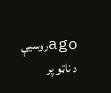agoروسیې د ناټو پر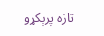تازه پرېکړو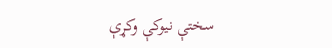سختې نیوکې وکړې